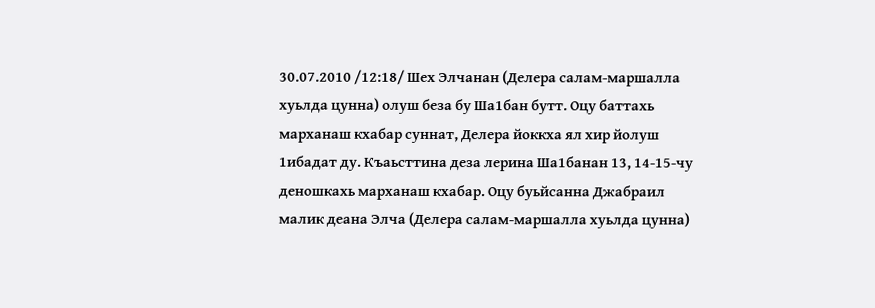30.07.2010 /12:18/ Шех Элчанан (Делера салам-маршалла хуьлда цунна) олуш беза бу Ша1бан бутт. Оцу баттахь марханаш кхабар суннат, Делера йоккха ял хир йолуш 1ибадат ду. Къаьсттина деза лерина Ша1банан 13, 14-15-чу деношкахь марханаш кхабар. Оцу буьйсанна Джабраил малик деана Элча (Делера салам-маршалла хуьлда цунна)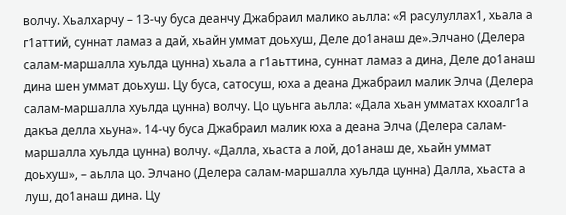волчу. Хьалхарчу – 13-чу буса деанчу Джабраил малико аьлла: «Я расулуллах1, хьала а г1аттий, суннат ламаз а дай, хьайн уммат доьхуш, Деле до1анаш де».Элчано (Делера салам-маршалла хуьлда цунна) хьала а г1аьттина, суннат ламаз а дина, Деле до1анаш дина шен уммат доьхуш. Цу буса, сатосуш, юха а деана Джабраил малик Элча (Делера салам-маршалла хуьлда цунна) волчу. Цо цуьнга аьлла: «Дала хьан умматах кхоалг1а дакъа делла хьуна». 14-чу буса Джабраил малик юха а деана Элча (Делера салам-маршалла хуьлда цунна) волчу. «Далла, хьаста а лой, до1анаш де, хьайн уммат доьхуш», – аьлла цо. Элчано (Делера салам-маршалла хуьлда цунна) Далла, хьаста а луш, до1анаш дина. Цу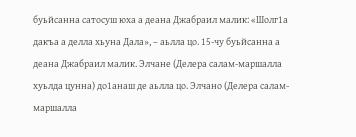буьйсанна сатосуш юха а деана Джабраил малик: «Шолг1а дакъа а делла хьуна Дала», – аьлла цо. 15-чу буьйсанна а деана Джабраил малик. Элчане (Делера салам-маршалла хуьлда цунна) до1анаш де аьлла цо. Элчано (Делера салам-маршалла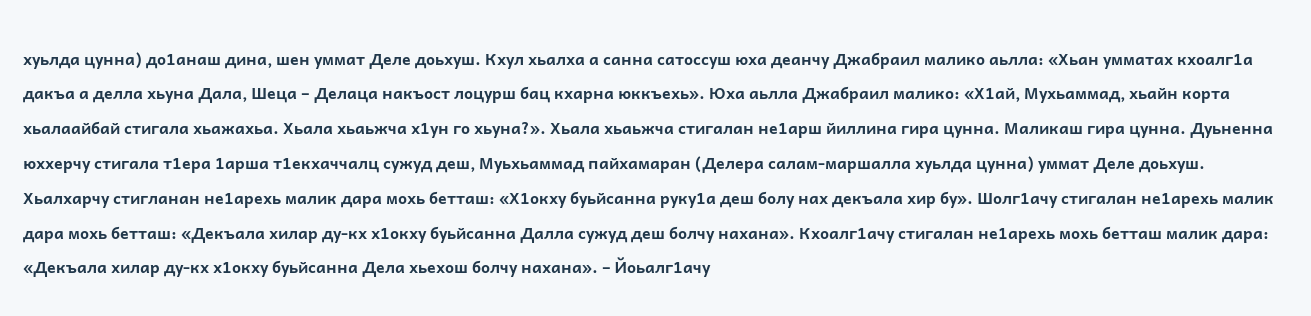хуьлда цунна) до1анаш дина, шен уммат Деле доьхуш. Кхул хьалха а санна сатоссуш юха деанчу Джабраил малико аьлла: «Хьан умматах кхоалг1а дакъа а делла хьуна Дала, Шеца – Делаца накъост лоцурш бац кхарна юккъехь». Юха аьлла Джабраил малико: «Х1ай, Мухьаммад, хьайн корта хьалаайбай стигала хьажахьа. Хьала хьаьжча х1ун го хьуна?». Хьала хьаьжча стигалан не1арш йиллина гира цунна. Маликаш гира цунна. Дуьненна юххерчу стигала т1ера 1арша т1екхаччалц сужуд деш, Муьхьаммад пайхамаран (Делера салам-маршалла хуьлда цунна) уммат Деле доьхуш. Хьалхарчу стигланан не1арехь малик дара мохь бетташ: «Х1окху буьйсанна руку1а деш болу нах декъала хир бу». Шолг1ачу стигалан не1арехь малик дара мохь бетташ: «Декъала хилар ду-кх х1окху буьйсанна Далла сужуд деш болчу нахана». Кхоалг1ачу стигалан не1арехь мохь бетташ малик дара: «Декъала хилар ду-кх х1окху буьйсанна Дела хьехош болчу нахана». – Йоьалг1ачу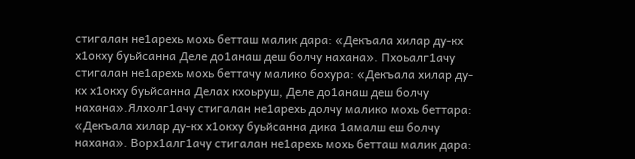стигалан не1арехь мохь бетташ малик дара: «Декъала хилар ду-кх х1окху буьйсанна Деле до1анаш деш болчу нахана». Пхоьалг1ачу стигалан не1арехь мохь беттачу малико бохура: «Декъала хилар ду-кх х1окху буьйсанна Делах кхоьруш, Деле до1анаш деш болчу нахана».Ялхолг1ачу стигалан не1арехь долчу малико мохь беттара: «Декъала хилар ду-кх х1окху буьйсанна дика 1амалш еш болчу нахана». Ворх1алг1ачу стигалан не1арехь мохь бетташ малик дара: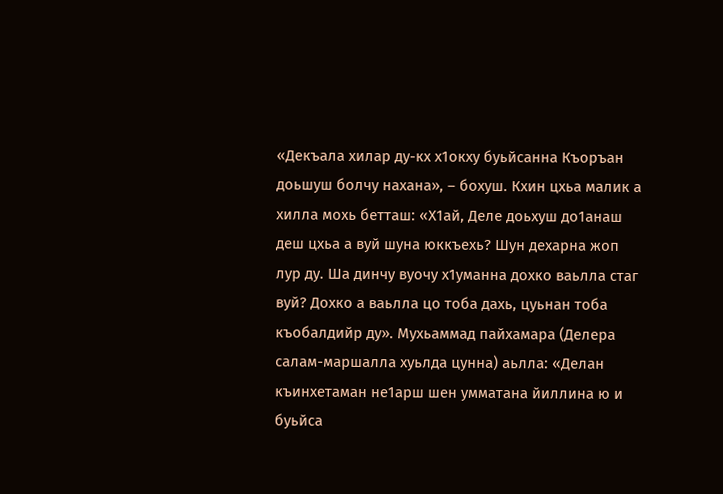«Декъала хилар ду-кх х1окху буьйсанна Къоръан доьшуш болчу нахана», – бохуш. Кхин цхьа малик а хилла мохь бетташ: «Х1ай, Деле доьхуш до1анаш деш цхьа а вуй шуна юккъехь? Шун дехарна жоп лур ду. Ша динчу вуочу х1уманна дохко ваьлла стаг вуй? Дохко а ваьлла цо тоба дахь, цуьнан тоба къобалдийр ду». Мухьаммад пайхамара (Делера салам-маршалла хуьлда цунна) аьлла: «Делан къинхетаман не1арш шен умматана йиллина ю и буьйса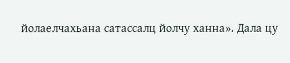йолаелчахьана сатассалц йолчу ханна». Дала цу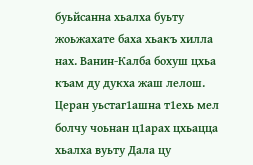буьйсанна хьалха буьту жоьжахате баха хьакъ хилла нах. Ванин-Калба бохуш цхьа къам ду дукха жаш лелош. Церан уьстаг1ашна т1ехь мел болчу чоьнан ц1арах цхьацца хьалха вуьту Дала цу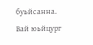буьйсанна. Вай юьйцург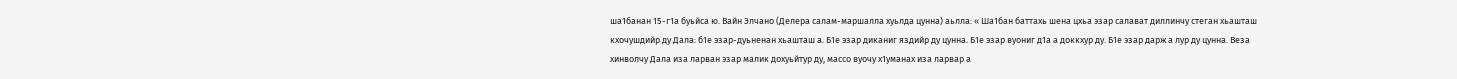ша1банан 15-г1а буьйса ю. Вайн Элчано (Делера салам-маршалла хуьлда цунна) аьлла: « Ша1бан баттахь шена цхьа эзар салават диллинчу стеган хьашташ кхочушдийр ду Дала: б1е эзар-дуьненан хьашташ а. Б1е эзар диканиг яздийр ду цунна. Б1е эзар вуониг д1а а доккхур ду. Б1е эзар дарж а лур ду цунна. Веза хинволчу Дала иза ларван эзар малик дохуьйтур ду, массо вуочу х1уманах иза ларвар а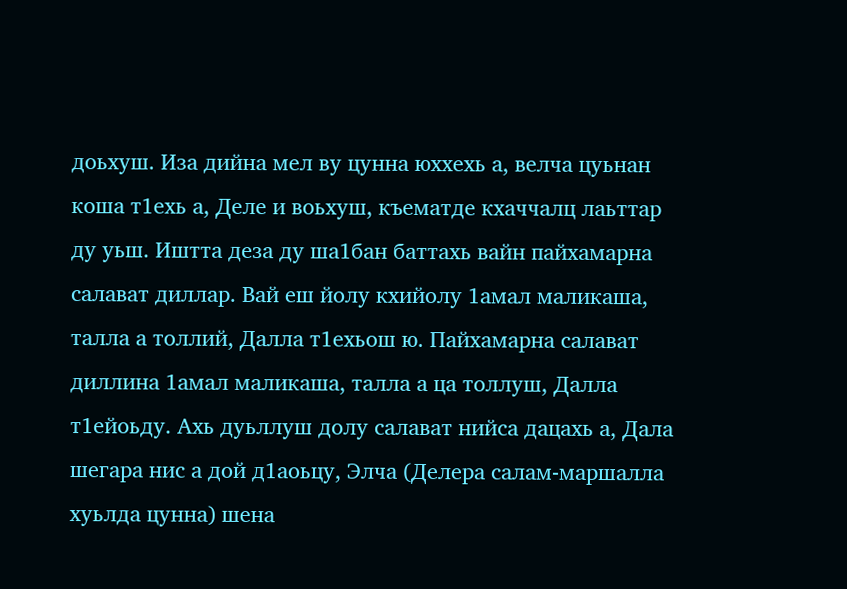доьхуш. Иза дийна мел ву цунна юххехь а, велча цуьнан коша т1ехь а, Деле и воьхуш, къематде кхаччалц лаьттар ду уьш. Иштта деза ду ша1бан баттахь вайн пайхамарна салават диллар. Вай еш йолу кхийолу 1амал маликаша, талла а толлий, Далла т1ехьош ю. Пайхамарна салават диллина 1амал маликаша, талла а ца толлуш, Далла т1ейоьду. Ахь дуьллуш долу салават нийса дацахь а, Дала шегара нис а дой д1аоьцу, Элча (Делера салам-маршалла хуьлда цунна) шена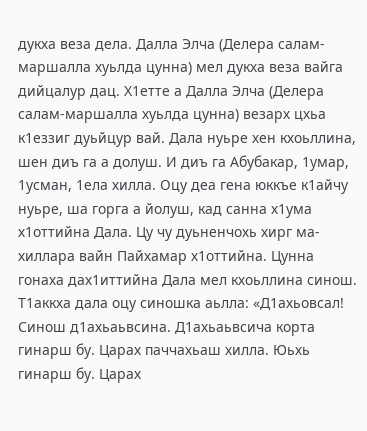дукха веза дела. Далла Элча (Делера салам-маршалла хуьлда цунна) мел дукха веза вайга дийцалур дац. Х1етте а Далла Элча (Делера салам-маршалла хуьлда цунна) везарх цхьа к1еззиг дуьйцур вай. Дала нуьре хен кхоьллина, шен диъ га а долуш. И диъ га Абубакар, 1умар, 1усман, 1ела хилла. Оцу деа гена юккъе к1айчу нуьре, ша горга а йолуш, кад санна х1ума х1оттийна Дала. Цу чу дуьненчохь хирг ма-хиллара вайн Пайхамар х1оттийна. Цунна гонаха дах1иттийна Дала мел кхоьллина синош. Т1аккха дала оцу синошка аьлла: «Д1ахьовсал! Синош д1ахьаьвсина. Д1ахьаьвсича корта гинарш бу. Царах паччахьаш хилла. Юьхь гинарш бу. Царах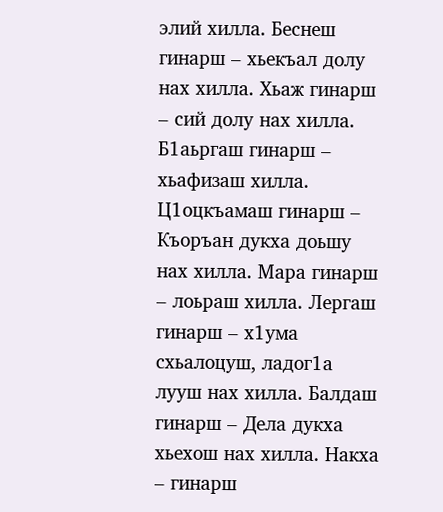элий хилла. Беснеш гинарш – хьекъал долу нах хилла. Хьаж гинарш – сий долу нах хилла. Б1аьргаш гинарш – хьафизаш хилла. Ц1оцкъамаш гинарш – Къоръан дукха доьшу нах хилла. Мара гинарш – лоьраш хилла. Лергаш гинарш – х1ума схьалоцуш, ладог1а лууш нах хилла. Балдаш гинарш – Дела дукха хьехош нах хилла. Накха – гинарш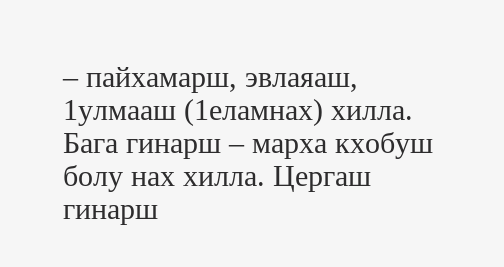– пайхамарш, эвлаяаш, 1улмааш (1еламнах) хилла. Бага гинарш – марха кхобуш болу нах хилла. Цергаш гинарш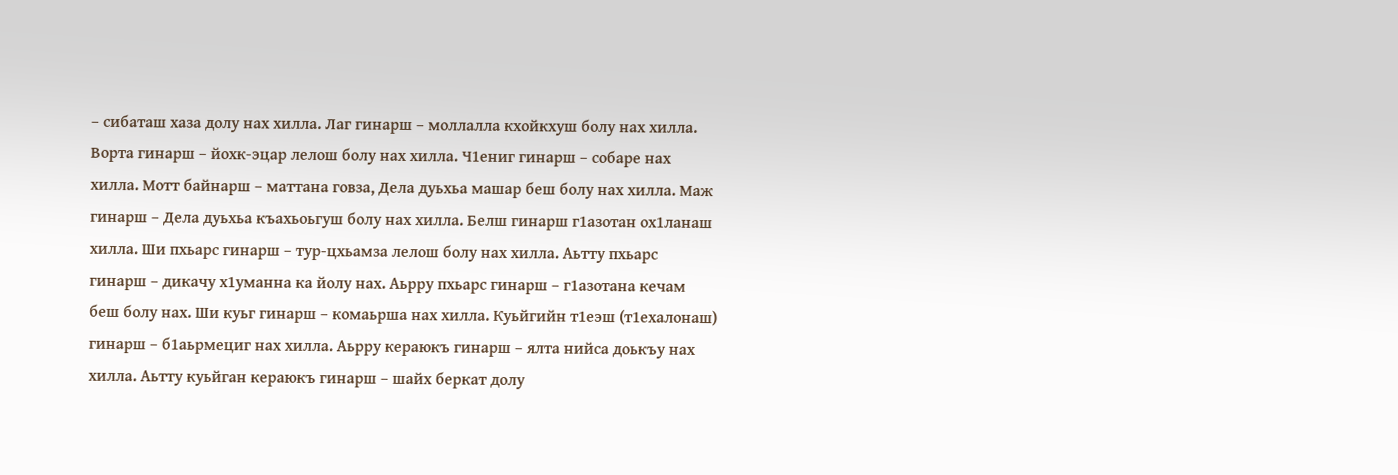– сибаташ хаза долу нах хилла. Лаг гинарш – моллалла кхойкхуш болу нах хилла. Ворта гинарш – йохк-эцар лелош болу нах хилла. Ч1ениг гинарш – собаре нах хилла. Мотт байнарш – маттана говза, Дела дуьхьа машар беш болу нах хилла. Маж гинарш – Дела дуьхьа къахьоьгуш болу нах хилла. Белш гинарш г1азотан ох1ланаш хилла. Ши пхьарс гинарш – тур-цхьамза лелош болу нах хилла. Аьтту пхьарс гинарш – дикачу х1уманна ка йолу нах. Аьрру пхьарс гинарш – г1азотана кечам беш болу нах. Ши куьг гинарш – комаьрша нах хилла. Куьйгийн т1еэш (т1ехалонаш) гинарш – б1аьрмециг нах хилла. Аьрру кераюкъ гинарш – ялта нийса доькъу нах хилла. Аьтту куьйган кераюкъ гинарш – шайх беркат долу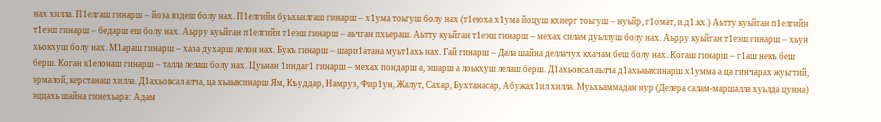нах хилла. П1елгаш гинарш – йоза яздеш болу нах. П1елгийн буьхьилгаш гинарш – х1ума тоьгуш болу нах (т1еюха х1ума йоцуш кхиерг тоьгуш – нуьйр, г1омат, и.д1.кх.) Аьтту куьйган п1елгийн т1еэш гинарш – бедарш еш болу нах. Аьрру куьйган п1елгийн т1еэш гинарш – аьчган пхьераш. Аьтту куьйган т1еэш гинарш – мехах силам дуьллуш болу нах. Аьрру куьйган т1еэш гинарш – хьун хьокхуш болу нах. М1араш гинарш – хаза духарш лелон нах. Букъ гинарш – шари1атана муьт1ахь нах. Гай гинарш – Дала шайна деллачух кхачам беш болу нах. Когаш гинарш – г1аш некъ беш берш. Коган к1елонаш гинарш – талла лелаш болу нах. Цуьнан 1индаг1 гинарш – мехах пондарш а, эшарш а лоькхуш лелаш берш. Д1ахьовсал аьлча д1ахьаьвсинарш х1умма а ца гинчарах жуьгтий, эрмалой, керстанаш хилла. Д1ахьовсал алча, ца хьаьвсинарш Ям, Къуддар, Намруз, Фир1ун, Жалут, Сахар, Бухтанасар, Абужах1ил хилла. Муьхьаммадан нур (Делера салам-маршалла хуьлда цунна) эццахь шайна гинехьара: Адам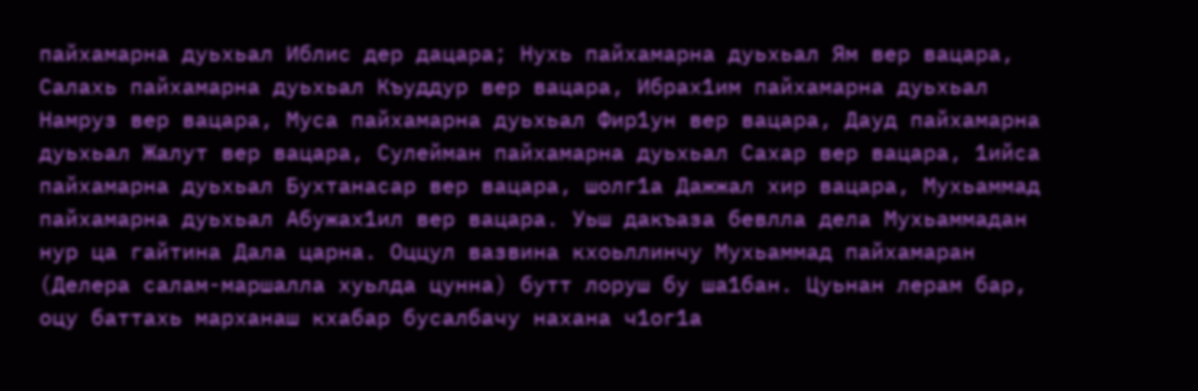пайхамарна дуьхьал Иблис дер дацара; Нухь пайхамарна дуьхьал Ям вер вацара, Салахь пайхамарна дуьхьал Къуддур вер вацара, Ибрах1им пайхамарна дуьхьал Намруз вер вацара, Муса пайхамарна дуьхьал Фир1ун вер вацара, Дауд пайхамарна дуьхьал Жалут вер вацара, Сулейман пайхамарна дуьхьал Сахар вер вацара, 1ийса пайхамарна дуьхьал Бухтанасар вер вацара, шолг1а Дажжал хир вацара, Мухьаммад пайхамарна дуьхьал Абужах1ил вер вацара. Уьш дакъаза бевлла дела Мухьаммадан нур ца гайтина Дала царна. Оццул вазвина кхоьллинчу Мухьаммад пайхамаран (Делера салам-маршалла хуьлда цунна) бутт лоруш бу ша1бан. Цуьнан лерам бар, оцу баттахь марханаш кхабар бусалбачу нахана ч1ог1а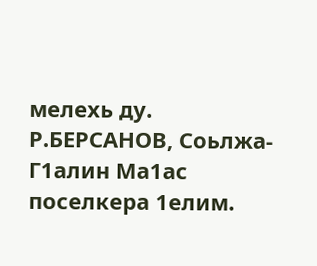мелехь ду. Р.БЕРСАНОВ, Соьлжа-Г1алин Ма1ас поселкера 1елим.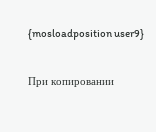{mosloadposition user9}


При копировании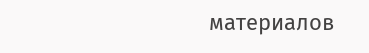материалов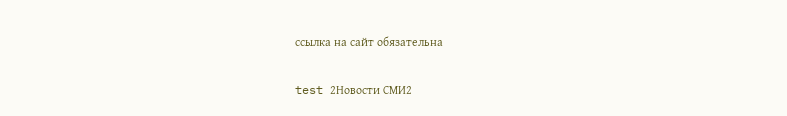ссылка на сайт обязательна

test 2Новости СМИ2